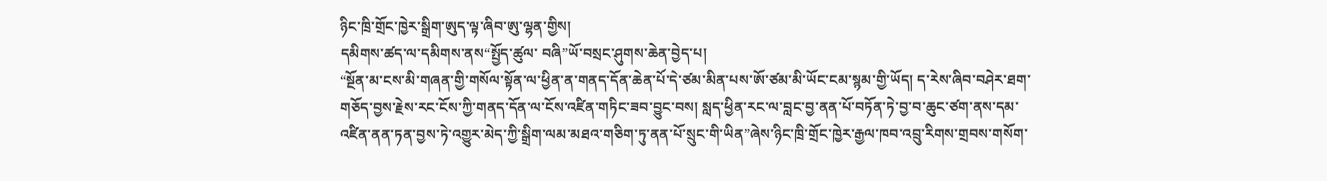ཉིང་ཁྲི་གྲོང་ཁྱེར་སྒྲིག་ཨུད་ལྟ་ཞིབ་ཨུ་ལྷན་གྱིས།
དམིགས་ཚད་ལ་དམིགས་ནས“སྤྱོད་ཚུལ་ བཞི”ཡོ་བསྲང་ཤུགས་ཆེན་བྱེད་པ།
“སྔོན་མ་ངས་མི་གཞན་གྱི་གསོལ་སྟོན་ལ་ཕྱིན་ན་གནད་དོན་ཆེན་པོ་དེ་ཙམ་མིན་པས་ཨོ་ཙམ་མི་ཡོང་ངམ་སྙམ་གྱི་ཡོད། ད་རེས་ཞིབ་བཤེར་ཐག་གཅོད་བྱས་རྗེས་རང་ངོས་ཀྱི་གནད་དོན་ལ་ངོས་འཛིན་གཏིང་ཟབ་བྱུང་བས། སླད་ཕྱིན་རང་ལ་བླང་བྱ་ནན་པོ་བཏོན་ཏེ་བྱ་བ་ཆུང་ཙག་ནས་དམ་འཛིན་ནན་ཏན་བྱས་ཏེ་འགྱུར་མེད་ཀྱི་སྒྲིག་ལམ་མཐའ་གཅིག་ཏུ་ནན་པོ་སྲུང་གི་ཡིན”ཞེས་ཉིང་ཁྲི་གྲོང་ཁྱེར་རྒྱལ་ཁབ་འབྲུ་རིགས་གྲབས་གསོག་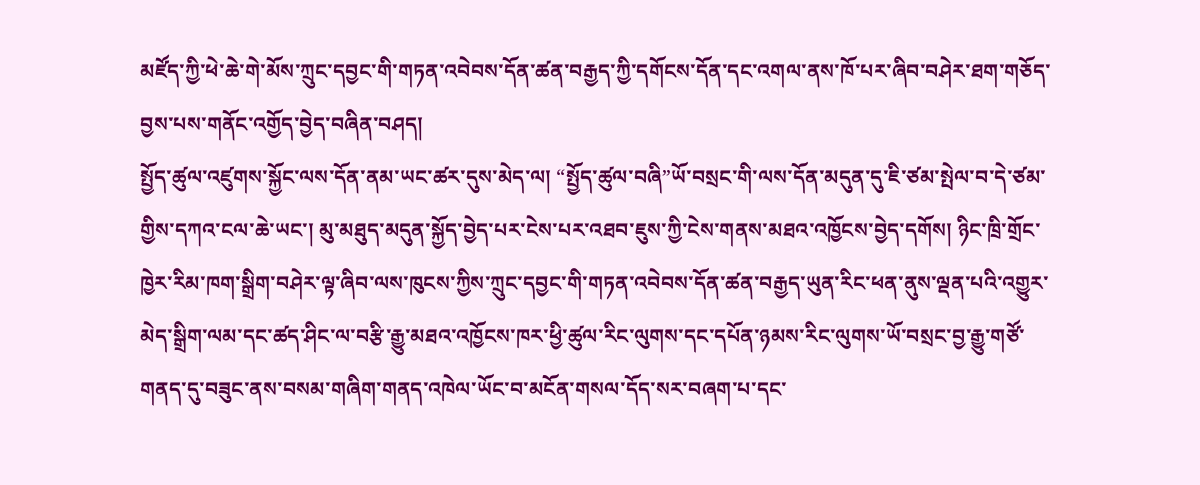མཛོད་ཀྱི་ཕེ་ཆེ་གེ་མོས་ཀྲུང་དབྱང་གི་གཏན་འབེབས་དོན་ཚན་བརྒྱད་ཀྱི་དགོངས་དོན་དང་འགལ་ནས་ཁོ་པར་ཞིབ་བཤེར་ཐག་གཅོད་བྱས་པས་གནོང་འགྱོད་བྱེད་བཞིན་བཤད།
སྤྱོད་ཚུལ་འཛུགས་སྐྱོང་ལས་དོན་ནམ་ཡང་ཚར་དུས་མེད་ལ། “སྤྱོད་ཚུལ་བཞི”ཡོ་བསྲང་གི་ལས་དོན་མདུན་དུ་ཇི་ཙམ་སྤེལ་བ་དེ་ཙམ་གྱིས་དཀའ་ངལ་ཆེ་ཡང་། མུ་མཐུད་མདུན་སྐྱོད་བྱེད་པར་ངེས་པར་འཐབ་ཇུས་ཀྱི་ངེས་གནས་མཐའ་འཁྱོངས་བྱེད་དགོས། ཉིང་ཁྲི་གྲོང་ཁྱེར་རིམ་ཁག་སྒྲིག་བཤེར་ལྟ་ཞིབ་ལས་ཁུངས་ཀྱིས་ཀྲུང་དབྱང་གི་གཏན་འབེབས་དོན་ཚན་བརྒྱད་ཡུན་རིང་ཕན་ནུས་ལྡན་པའི་འགྱུར་མེད་སྒྲིག་ལམ་དང་ཚད་ཤིང་ལ་བརྩི་རྒྱུ་མཐའ་འཁྱོངས་ཁར་ཕྱི་ཚུལ་རིང་ལུགས་དང་དཔོན་ཉམས་རིང་ལུགས་ཡོ་བསྲང་བྱ་རྒྱུ་གཙོ་གནད་དུ་བཟུང་ནས་བསམ་གཞིག་གནད་འཁེལ་ཡོང་བ་མངོན་གསལ་དོད་སར་བཞག་པ་དང་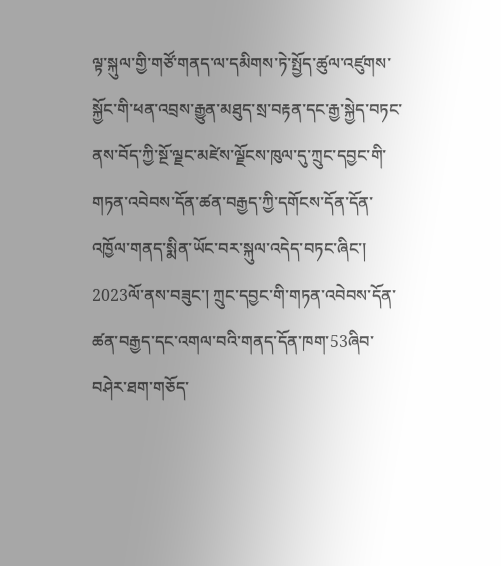ལྟ་སྐུལ་གྱི་གཙོ་གནད་ལ་དམིགས་ཏེ་སྤྱོད་ཚུལ་འཛུགས་སྐྱོང་གི་ཕན་འབྲས་རྒྱུན་མཐུད་སྲ་བརྟན་དང་རྒྱ་སྐྱེད་བཏང་ནས་བོད་ཀྱི་སྔོ་ལྗང་མཛེས་ལྗོངས་ཁུལ་དུ་ཀྲུང་དབྱང་གི་གཏན་འབེབས་དོན་ཚན་བརྒྱད་ཀྱི་དགོངས་དོན་དོན་འཁྱོལ་གནད་སྨིན་ཡོང་བར་སྐུལ་འདེད་བཏང་ཞིང་། 2023ལོ་ནས་བཟུང་། ཀྲུང་དབྱང་གི་གཏན་འབེབས་དོན་ཚན་བརྒྱད་དང་འགལ་བའི་གནད་དོན་ཁག་53ཞིབ་བཤེར་ཐག་གཅོད་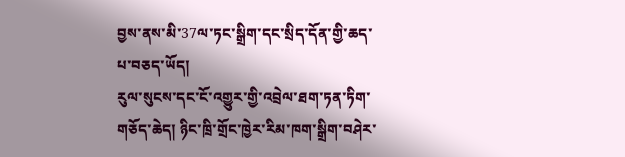བྱས་ནས་མི་37ལ་ཏང་སྒྲིག་དང་སྲིད་དོན་གྱི་ཆད་པ་བཅད་ཡོད།
རུལ་སུངས་དང་ངོ་འགྱུར་གྱི་འབྲེལ་ཐག་ཏན་ཏིག་གཅོད་ཆེད། ཉིང་ཁྲི་གྲོང་ཁྱེར་རིམ་ཁག་སྒྲིག་བཤེར་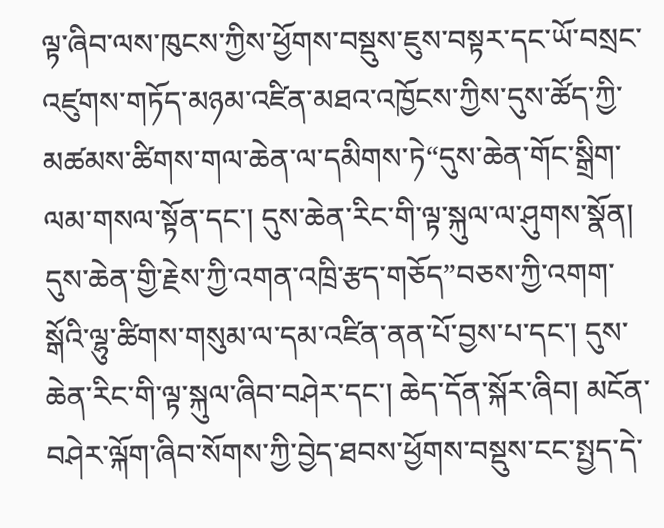ལྟ་ཞིབ་ལས་ཁུངས་ཀྱིས་ཕྱོགས་བསྡུས་ཇུས་བསྟར་དང་ཡོ་བསྲང་འཛུགས་གཏོད་མཉམ་འཛིན་མཐའ་འཁྱོངས་ཀྱིས་དུས་ཚོད་ཀྱི་མཚམས་ཚིགས་གལ་ཆེན་ལ་དམིགས་ཏེ“དུས་ཆེན་གོང་སྒྲིག་ལམ་གསལ་སྟོན་དང་། དུས་ཆེན་རིང་གི་ལྟ་སྐུལ་ལ་ཤུགས་སྣོན། དུས་ཆེན་གྱི་རྗེས་ཀྱི་འགན་འཁྲི་རྩད་གཅོད”བཅས་ཀྱི་འགག་སྒོའི་ལྷུ་ཚིགས་གསུམ་ལ་དམ་འཛིན་ནན་པོ་བྱས་པ་དང་། དུས་ཆེན་རིང་གི་ལྟ་སྐུལ་ཞིབ་བཤེར་དང་། ཆེད་དོན་སྐོར་ཞིབ། མངོན་བཤེར་ལྐོག་ཞིབ་སོགས་ཀྱི་བྱེད་ཐབས་ཕྱོགས་བསྡུས་ངང་སྤྱད་དེ་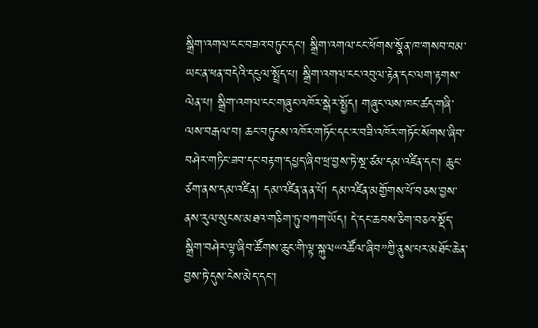སྒྲིག་འགལ་ངང་བཟའ་བཏུང་དང་། སྒྲིག་འགལ་ངང་ཕོགས་སྣོན་ཁ་གསབ་བམ་ཡང་ན་ཕན་བདེའི་དངུལ་སྤྲོད་པ། སྒྲིག་འགལ་ངང་འབུལ་རྟེན་དང་ལག་རྟགས་ལེན་པ། སྒྲིག་འགལ་ངང་གཞུང་འཁོར་སྒེར་སྤྱོད། གཞུང་ལས་ཁང་ཚད་གཞི་ལས་བརྒལ་བ། ཆང་བཏུངས་འཁོར་གཏོང་དང་ར་བཟི་འཁོར་གཏོང་སོགས་ཞིབ་བཤེར་གཏིང་ཟབ་དང་བརྟག་དཔྱད་ཞིབ་ཕྲ་བྱས་ཏེ་སྔ་ཙམ་དམ་འཛིན་དང་། ཆུང་ཙག་ནས་དམ་འཛིན། དམ་འཛིན་ནན་པོ། དམ་འཛིན་མགྱོགས་པོ་བཅས་བྱས་ནས་རུལ་སུངས་མཐའ་གཅིག་ཏུ་བཀག་ཡོད། དེ་དང་ཆབས་ཅིག་བཅའ་སྡོད་སྒྲིག་བཤེར་ལྟ་ཞིབ་ཚོགས་ཆུང་གི་ལྟ་སྐུལ“འཚོལ་ཞིབ”ཀྱི་ནུས་པར་མཐོང་ཆེན་བྱས་ཏེ་དུས་ངེས་མེད་དང་།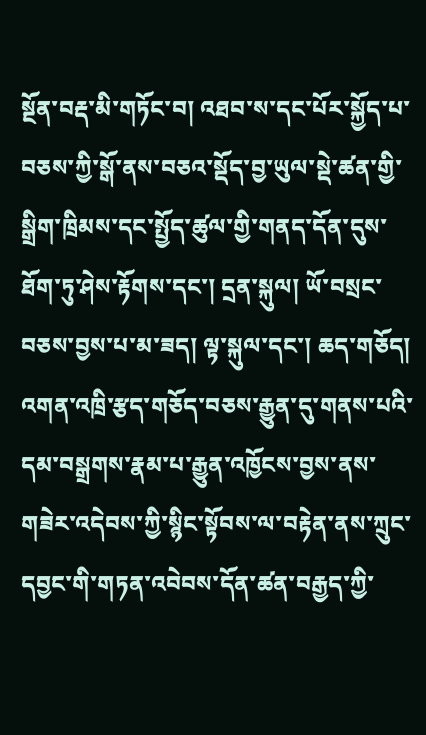སྔོན་བརྡ་མི་གཏོང་བ། འཐབ་ས་དང་པོར་སྐྱོད་པ་བཅས་ཀྱི་སྒོ་ནས་བཅའ་སྡོད་བྱ་ཡུལ་སྡེ་ཚན་གྱི་སྒྲིག་ཁྲིམས་དང་སྤྱོད་ཚུལ་གྱི་གནད་དོན་དུས་ཐོག་ཏུ་ཤེས་རྟོགས་དང་། དྲན་སྐུལ། ཡོ་བསྲང་བཅས་བྱས་པ་མ་ཟད། ལྟ་སྐུལ་དང་། ཆད་གཅོད། འགན་འཁྲི་རྩད་གཅོད་བཅས་རྒྱུན་དུ་གནས་པའི་དམ་བསྒྲགས་རྣམ་པ་རྒྱུན་འཁྱོངས་བྱས་ནས་གཟེར་འདེབས་ཀྱི་སྙིང་སྟོབས་ལ་བརྟེན་ནས་ཀྲུང་དབྱང་གི་གཏན་འབེབས་དོན་ཚན་བརྒྱད་ཀྱི་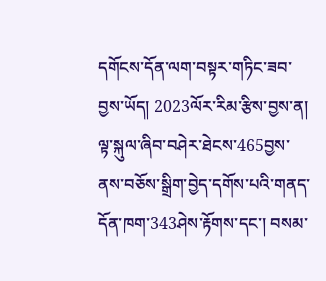དགོངས་དོན་ལག་བསྟར་གཏིང་ཟབ་བྱས་ཡོད། 2023ལོར་རིམ་རྩིས་བྱས་ན། ལྟ་སྐུལ་ཞིབ་བཤེར་ཐེངས་465བྱས་ནས་བཅོས་སྒྲིག་བྱེད་དགོས་པའི་གནད་དོན་ཁག་343ཤེས་རྟོགས་དང་། བསམ་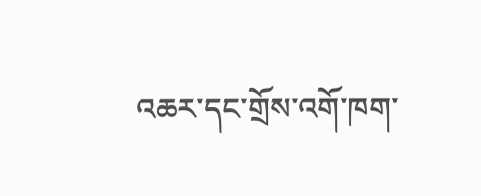འཆར་དང་གྲོས་འགོ་ཁག་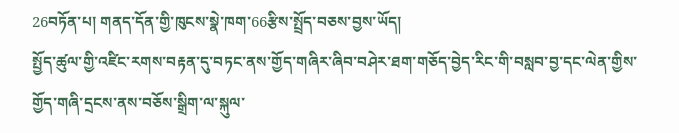26བཏོན་པ། གནད་དོན་གྱི་ཁུངས་སྣེ་ཁག་66རྩིས་སྤྲོད་བཅས་བྱས་ཡོད།
སྤྱོད་ཚུལ་གྱི་འཛིང་རགས་བརྟན་དུ་བཏང་ནས་གྱོད་གཞིར་ཞིབ་བཤེར་ཐག་གཅོད་བྱེད་རིང་གི་བསླབ་བྱ་དང་ལེན་གྱིས་གྱོད་གཞི་དྲངས་ནས་བཅོས་སྒྲིག་ལ་སྐུལ་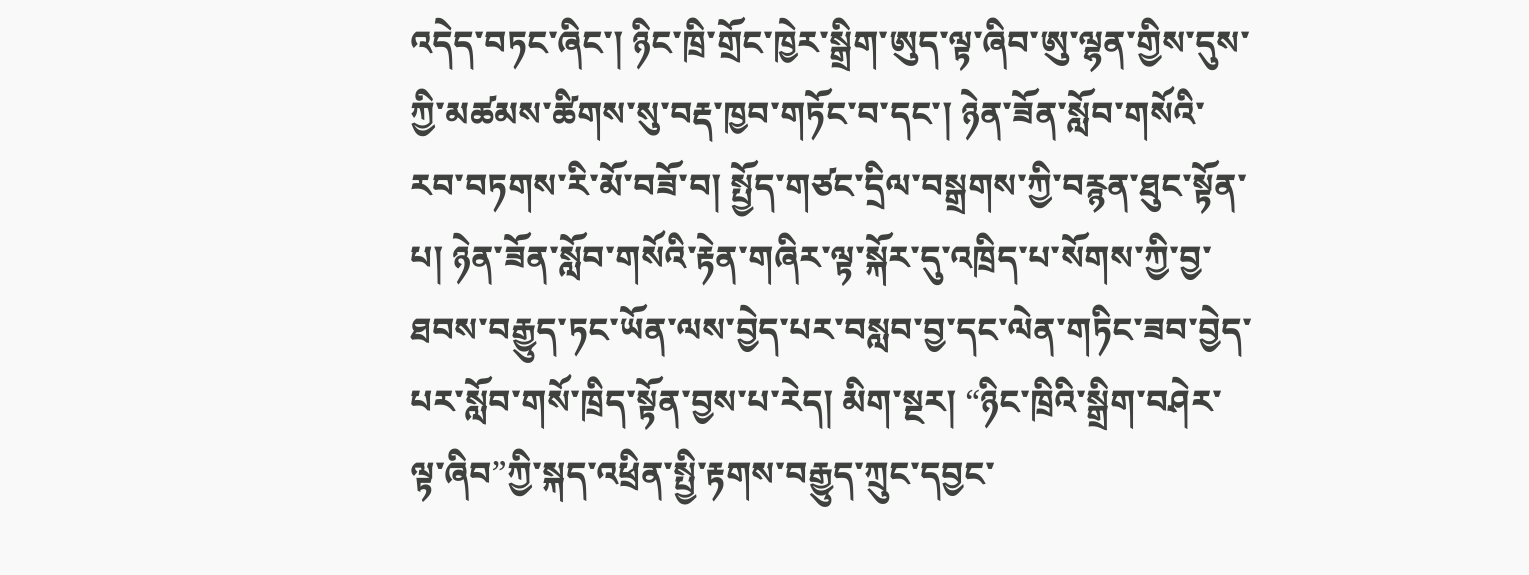འདེད་བཏང་ཞིང་། ཉིང་ཁྲི་གྲོང་ཁྱེར་སྒྲིག་ཨུད་ལྟ་ཞིབ་ཨུ་ལྷན་གྱིས་དུས་ཀྱི་མཚམས་ཚིགས་སུ་བརྡ་ཁྱབ་གཏོང་བ་དང་། ཉེན་ཟོན་སློབ་གསོའི་རབ་བཏགས་རི་མོ་བཟོ་བ། སྤྱོད་གཙང་དྲིལ་བསྒྲགས་ཀྱི་བརྙན་ཐུང་སྟོན་པ། ཉེན་ཟོན་སློབ་གསོའི་རྟེན་གཞིར་ལྟ་སྐོར་དུ་འཁྲིད་པ་སོགས་ཀྱི་བྱ་ཐབས་བརྒྱུད་ཏང་ཡོན་ལས་བྱེད་པར་བསླབ་བྱ་དང་ལེན་གཏིང་ཟབ་བྱེད་པར་སློབ་གསོ་ཁྲིད་སྟོན་བྱས་པ་རེད། མིག་སྔར། “ཉིང་ཁྲིའི་སྒྲིག་བཤེར་ལྟ་ཞིབ”ཀྱི་སྐད་འཕྲིན་སྤྱི་རྟགས་བརྒྱུད་ཀྲུང་དབྱང་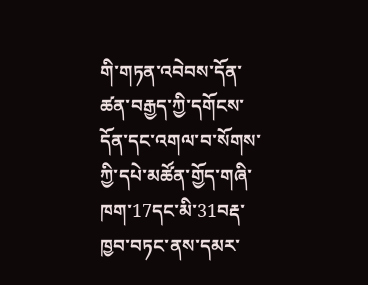གི་གཏན་འབེབས་དོན་ཚན་བརྒྱད་ཀྱི་དགོངས་དོན་དང་འགལ་བ་སོགས་ཀྱི་དཔེ་མཚོན་གྱོད་གཞི་ཁག་17དང་མི་31བརྡ་ཁྱབ་བཏང་ནས་དམར་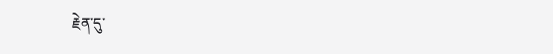རྗེན་དུ་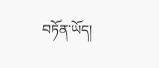བཏོན་ཡོད།